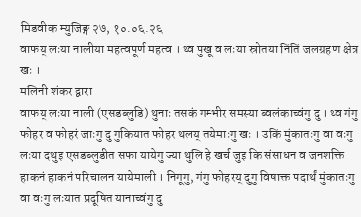मिडवीक म्युजिङ्ग २७, १०.०६.२६
वाफय् लःया नालीया महत्वपूर्ण महत्व । थ्व पुखू व लःया स्रोतया निंतिं जलग्रहण क्षेत्र खः ।
मलिनी शंकर द्वारा
वाफय् लःया नाली (एसडब्लुडि) थुनाः तसकं गम्भीर समस्या ब्वलंकाच्वंगु दु । थ्व गंगु फोहर व फोहरं जाःगु दु गुकियात फोहर थलय् तयेमाःगु खः । उकिं मुंकातःगु वा वःगु लःया दथुइ एसडब्लुडीत सफा यायेगु ज्या थुलि हे खर्च जुइ कि संसाधन व जनशक्ति हाकनं हाकनं परिचालन यायेमाली । निगूगु, गंगु फोहरय् दुगु विषाक्त पदार्थं मुंकातःगु वा वःगु लःयात प्रदूषित यानाच्वंगु दु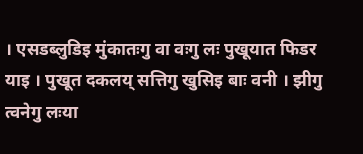। एसडब्लुडिइ मुंकातःगु वा वःगु लः पुखूयात फिडर याइ । पुखूत दकलय् सत्तिगु खुसिइ बाः वनी । झीगु त्वनेगु लःया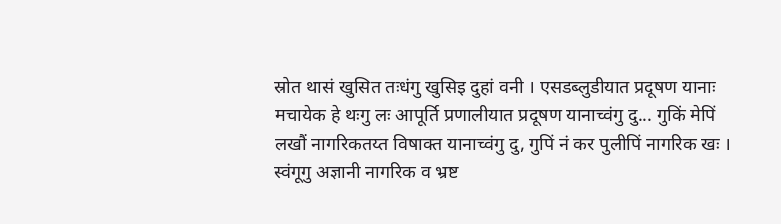स्रोत थासं खुसित तःधंगु खुसिइ दुहां वनी । एसडब्लुडीयात प्रदूषण यानाः मचायेक हे थःगु लः आपूर्ति प्रणालीयात प्रदूषण यानाच्वंगु दु... गुकिं मेपिं लखौं नागरिकतय्त विषाक्त यानाच्वंगु दु, गुपिं नं कर पुलीपिं नागरिक खः । स्वंगूगु अज्ञानी नागरिक व भ्रष्ट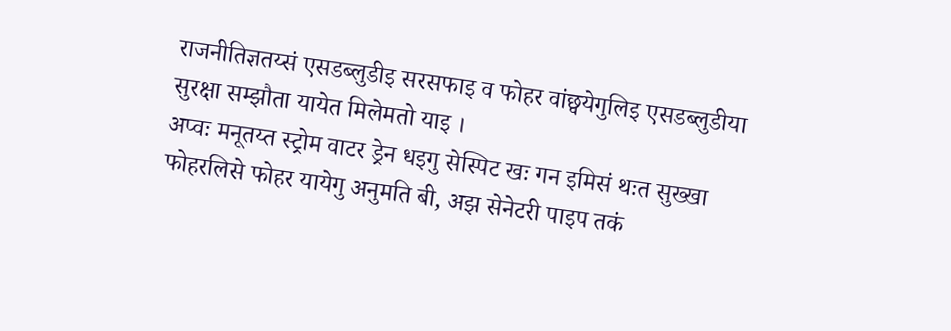राजनीतिज्ञतय्सं एसडब्लुडीइ सरसफाइ व फोहर वांछ्वयेगुलिइ एसडब्लुडीया सुरक्षा सम्झौता यायेत मिलेमतो याइ ।
अप्वः मनूतय्त स्ट्रोम वाटर ड्रेन धइगु सेस्पिट खः गन इमिसं थःत सुख्खा फोहरलिसे फोहर यायेगु अनुमति बी, अझ सेनेटरी पाइप तकं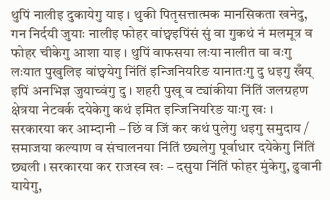थुपिं नालीइ दुकायेगु याइ । थुकी पितृसत्तात्मक मानसिकता खनेदु, गन निर्दयी जुयाः नालीइ फोहर वांछ्वइपिंसं सुं वा गुकथं नं मलमूत्र व फोहर चीकेगु आशा याइ । थुपिं वाफसया लःया नालीत वा वःगु लःयात पुखुलिइ वांछ्वयेगु निंतिं इन्जिनियरिङ यानातःगु दु धइगु खँय् इपिं अनभिज्ञ जुयाच्वंगु दु । शहरी पुखू व ट्यांकीया निंतिं जलग्रहण क्षेत्रया नेटवर्क दयेकेगु कथं इमित इन्जिनियरिङ याःगु खः ।
सरकारया कर आम्दानी – छिं व जिं कर कथं पुलेगु धइगु समुदाय / समाजया कल्याण व संचालनया निंतिं छ्यलेगु पूर्वाधार दयेकेगु निंतिं छ्यली । सरकारया कर राजस्व खः – दसुया निंतिं फोहर मुंकेगु, ढुवानी यायेगु,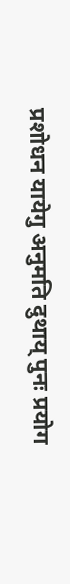प्रशोधन यायेगु अनुमति दुथाय् पुनः प्रयोग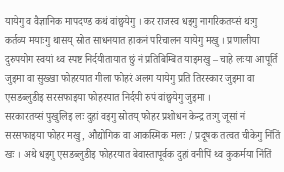यायेगु व वैज्ञानिक मापदण्ड कथं वांछ्वयेगु । कर राजस्व धइगु नागरिकतय्सं थःगु कर्तव्य मयाःगु थासय् स्रोत साधनयात हाकनं परिचालन यायेगु मखु । प्रणालीया दुरुपयोग स्वयां थ्व स्पष्ट निर्दयीतायात छुं नं प्रतिबिम्बित याइमखु – चाहे लःया आपूर्ति जुइमा वा सुख्खा फोहरयात गीला फोहरं अलग यायेगु प्रति तिरस्कार जुइमा वा एसडब्लुडीइ सरसफाइया फोहरयात निर्दयी रुपं वांछ्वयेगु जुइमा ।
सरकारतय्सं पुखुलिइ लः दुहां वइगु स्रोतय् फोहर प्रशोधन केन्द्र तःगु जूसां नं सरसफाइया फोहर मखु, औद्योगिक वा आकस्मिक मलः / प्रदूषक तत्वत चीकेगु निंतिं खः । अथे धइगु एसडब्लुडीइ फोहरयात बेवास्तापूर्वक दुहां वनीपिं थ्व कुकर्मया निंतिं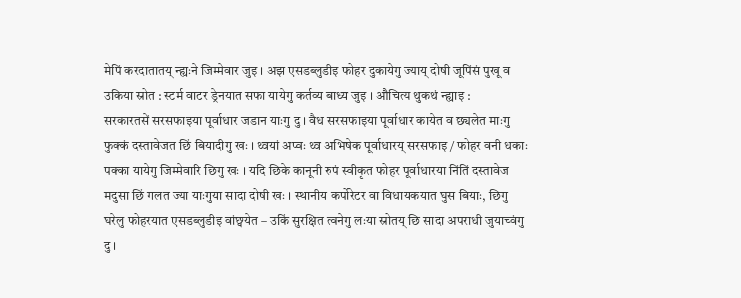मेपिं करदातातय् न्ह्यःने जिम्मेवार जुइ । अझ एसडब्लुडीइ फोहर दुकायेगु ज्याय् दोषी जूपिंसं पुखू व उकिया स्रोत : स्टर्म वाटर ड्रेनयात सफा यायेगु कर्तव्य बाध्य जुइ । औचित्य थुकथं न्ह्याइ :
सरकारतसें सरसफाइया पूर्वाधार जडान याःगु दु । वैध सरसफाइया पूर्वाधार कायेत व छ्यलेत माःगु फुक्कं दस्तावेजत छिं बियादीगु खः । थ्वयां अप्वः थ्व अभिषेक पूर्वाधारय् सरसफाइ / फोहर वनी धकाः पक्का यायेगु जिम्मेवारि छिगु खः । यदि छिके कानूनी रुपं स्वीकृत फोहर पूर्वाधारया निंतिं दस्तावेज मदुसा छिं गलत ज्या याःगुया सादा दोषी खः । स्थानीय कर्पोरेटर वा विधायकयात घुस बियाः, छिगु घरेलु फोहरयात एसडब्लुडीइ वांछ्वयेत – उकिं सुरक्षित त्वनेगु लःया स्रोतय् छि सादा अपराधी जुयाच्वंगु दु ।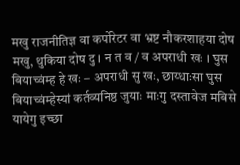मखु राजनीतिज्ञ वा कर्पोरेटर वा भ्रष्ट नौकरशाहया दोष मखु, थुकिया दोष दु । न त व / व अपराधी खः । घुस बियाच्वंम्ह हे खः – अपराधी सु खः, छाय्धाःसा घुस बियाच्वंम्हेस्यां कर्तव्यनिष्ठ जुयाः माःगु दस्तावेज मबिसे यायेगु इच्छा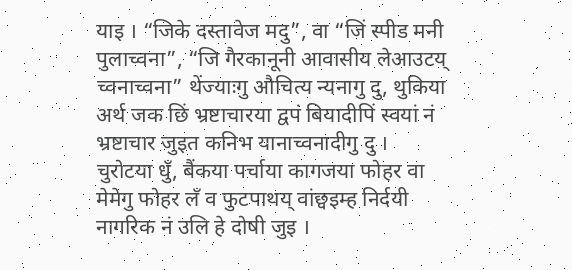याइ । “जिके दस्तावेज मदु”, वा “जिं स्पीड मनी पुलाच्वना”, “जि गैरकानूनी आवासीय लेआउटय् च्वनाच्वना” थेंज्याःगु औचित्य न्यनागु दु, थुकिया अर्थ जक छिं भ्रष्टाचारया द्वपं बियादीपिं स्वयां नं भ्रष्टाचार जुइत कनिभ यानाच्वनादीगु दु ।
चुरोटया धुँ, बैंकया पर्चाया कागजया फोहर वा मेमेगु फोहर लँ व फुटपाथय् वांछ्वइम्ह निर्दयी नागरिक नं उलि हे दोषी जुइ ।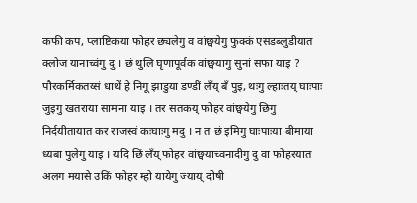कफी कप, प्लाष्टिकया फोहर छ्यलेगु व वांछ्वयेगु फुक्कं एसडब्लुडीयात क्लोज यानाच्वंगु दु । छं थुलि घृणापूर्वक वांछ्वयागु सुनां सफा याइ ? पौरकर्मिकतय्सं धाथें हे निगू झाडुया डण्डीं लँय् बँ पुइ, थःगु ल्हाःतय् घाःपाः जुइगु खतराया सामना याइ । तर सतकय् फोहर वांछ्वयेगु छिगु निर्दयीतायात कर राजस्वं कःघाःगु मदु । न त छं इमिगु घाःपाःया बीमाया ध्यबा पुलेगु याइ । यदि छिं लँय् फोहर वांछ्वयाच्वनादीगु दु वा फोहरयात अलग मयासे उकिं फोहर म्हो यायेगु ज्याय् दोषी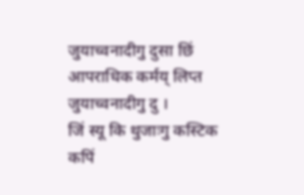जुयाच्वनादीगु दुसा छिं आपराधिक कर्मय् लिप्त जुयाच्वनादीगु दु ।
जिं स्यू कि थुजाःगु कस्टिक कपिं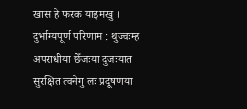खास हे फरक याइमखु । दुर्भाग्यपूर्ण परिणाम : थुज्वःम्ह अपराधीया छेँजःया दुजःयात सुरक्षित त्वनेगु लः प्रदूषणया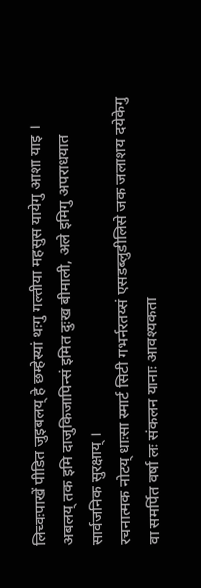लिच्वःपाखें पीडित जुइबलय् हे छम्हेस्यां थःगु गल्तीया महसुस यायेगु आशा याइ । अबलय् तक इमि दाजुकिजापिन्सं इमित दुःख बीमाली, अले इमिगु अपराधयात सार्वजनिक सुरक्षाय् ।
रचनात्मक नोटय् धाःसा स्मार्ट सिटी गभर्नरतय्सं एसडब्लुडीलिसे जक जलाशय दयेकेगु वा समर्पित वर्षा लः संकलन यानाः आवश्यकता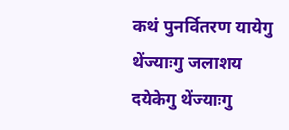कथं पुनर्वितरण यायेगु थेंज्याःगु जलाशय दयेकेगु थेंज्याःगु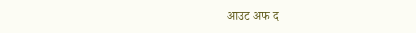आउट अफ द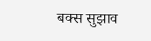बक्स सुझाव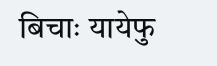बिचाः यायेफु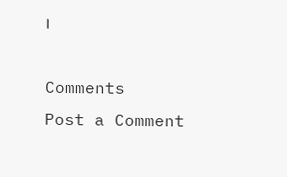।

Comments
Post a Comment